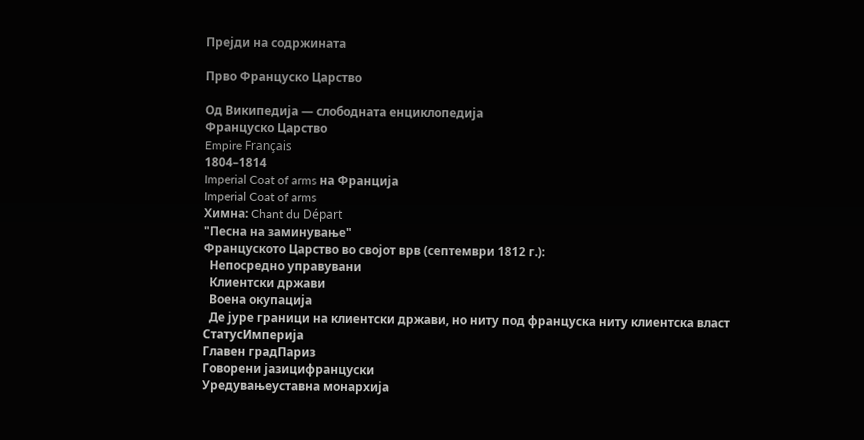Прејди на содржината

Прво Француско Царство

Од Википедија — слободната енциклопедија
Француско Царство
Empire Français
1804–1814
Imperial Coat of arms на Франција
Imperial Coat of arms
Химна: Chant du Départ
"Песна на заминување"
Француското Царство во својот врв (септември 1812 г.):
  Непосредно управувани
  Клиентски држави
  Воена окупација
  Де јуре граници на клиентски држави, но ниту под француска ниту клиентска власт
СтатусИмперија
Главен градПариз
Говорени јазицифранцуски
Уредувањеуставна монархија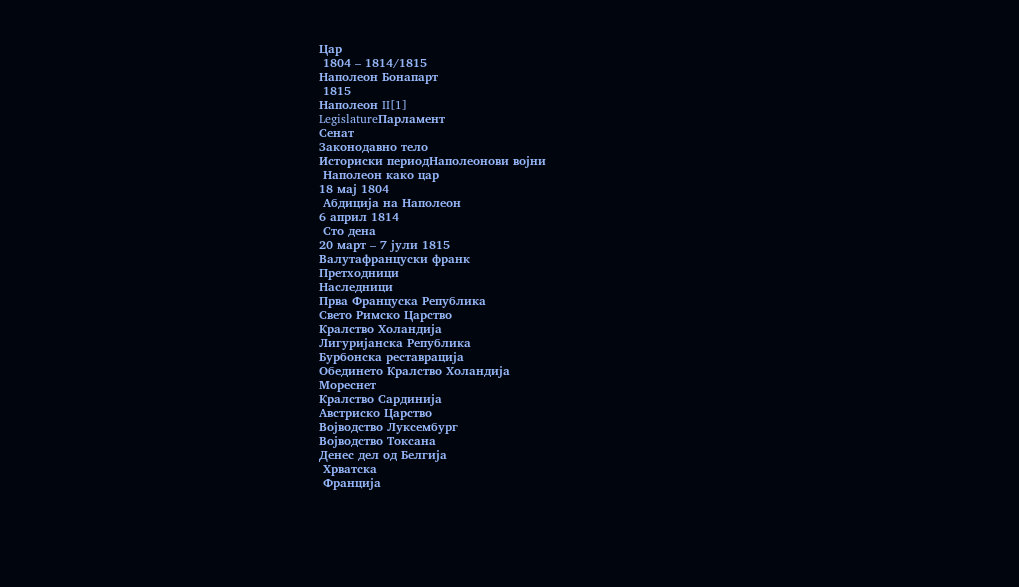Цар
 1804 – 1814/1815
Наполеон Бонапарт
 1815
Наполеон II[1]
LegislatureПарламент
Сенат
Законодавно тело
Историски периодНаполеонови војни
 Наполеон како цар
18 мај 1804
 Абдиција на Наполеон
6 април 1814
 Сто дена
20 март – 7 јули 1815
Валутафранцуски франк
Претходници
Наследници
Прва Француска Република
Свето Римско Царство
Кралство Холандија
Лигуријанска Република
Бурбонска реставрација
Обединето Кралство Холандија
Мореснет
Кралство Сардинија
Австриско Царство
Војводство Луксембург
Војводство Токсана
Денес дел од Белгија
 Хрватска
 Франција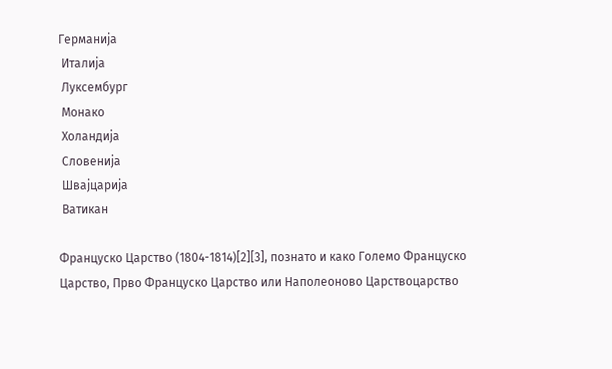Германија
 Италија
 Луксембург
 Монако
 Холандија
 Словенија
 Швајцарија
 Ватикан

Француско Царство (1804-1814)[2][3], познато и како Големо Француско Царство, Прво Француско Царство или Наполеоново Царствоцарство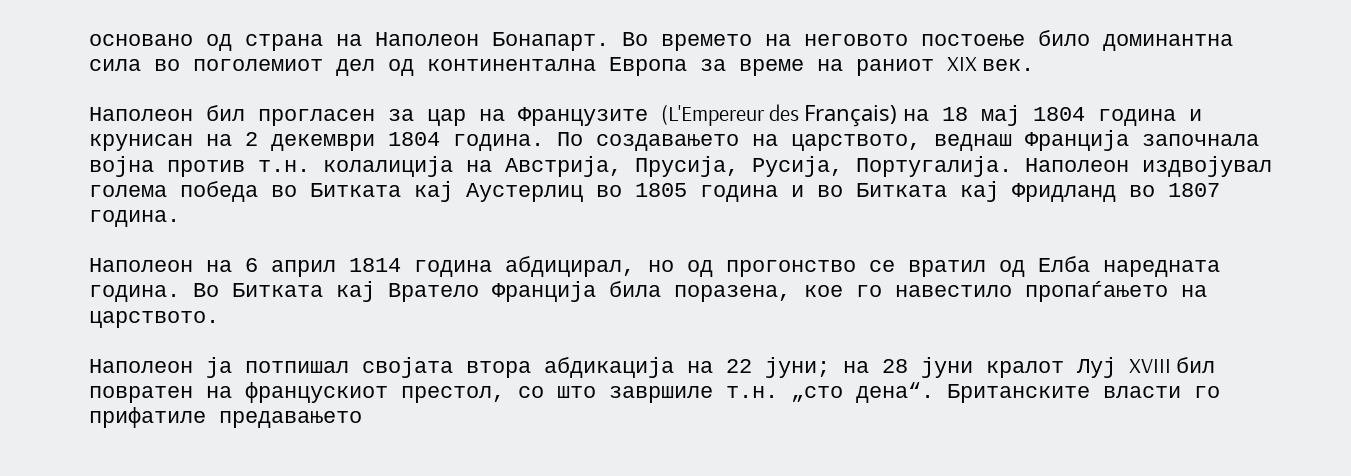основано од страна на Наполеон Бонапарт. Во времето на неговото постоење било доминантна сила во поголемиот дел од континентална Европа за време на раниот XIX век.

Наполеон бил прогласен за цар на Французите (L'Empereur des Français) на 18 мај 1804 година и крунисан на 2 декември 1804 година. По создавањето на царството, веднаш Франција започнала војна против т.н. колалиција на Австрија, Прусија, Русија, Португалија. Наполеон издвојувал голема победа во Битката кај Аустерлиц во 1805 година и во Битката кај Фридланд во 1807 година.

Наполеон на 6 април 1814 година абдицирал, но од прогонство се вратил од Елба наредната година. Во Битката кај Вратело Франција била поразена, кое го навестило пропаѓањето на царството.

Наполеон ја потпишал својата втора абдикација на 22 јуни; на 28 јуни кралот Луј XVIII бил повратен на францускиот престол, со што завршиле т.н. „сто дена“. Британските власти го прифатиле предавањето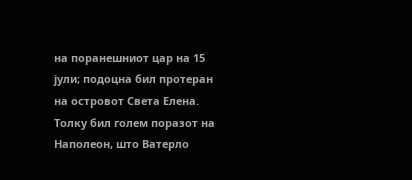на поранешниот цар на 15 јули; подоцна бил протеран на островот Света Елена. Толку бил голем поразот на Наполеон, што Ватерло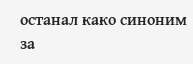останал како синоним за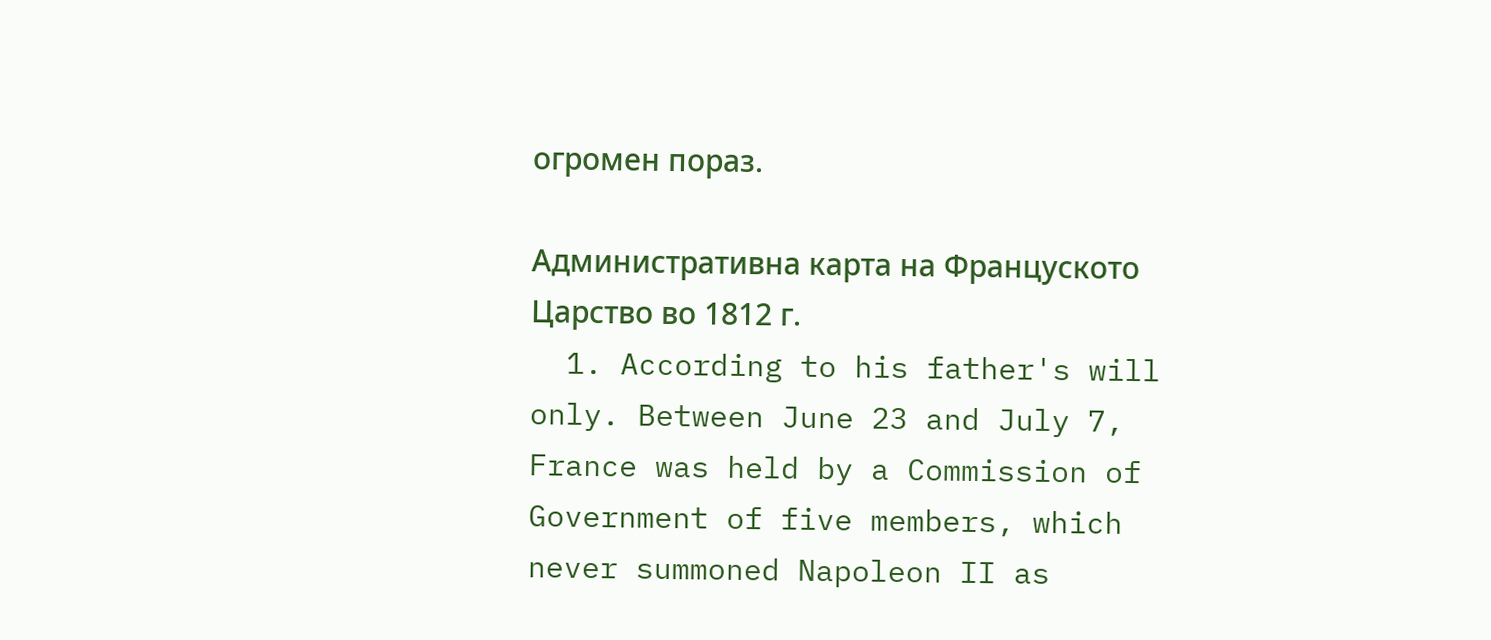огромен пораз.

Административна карта на Француското Царство во 1812 г.
  1. According to his father's will only. Between June 23 and July 7, France was held by a Commission of Government of five members, which never summoned Napoleon II as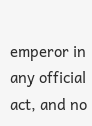emperor in any official act, and no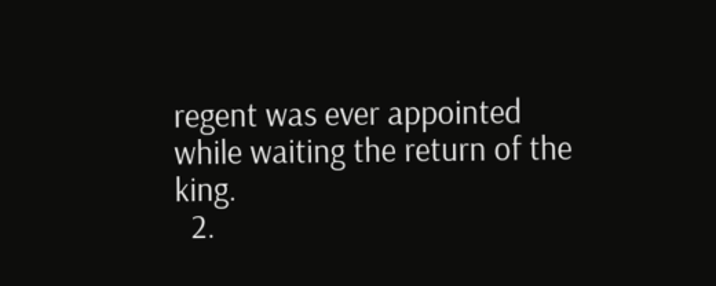regent was ever appointed while waiting the return of the king.
  2.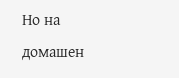Но на домашен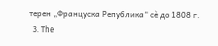терен „Француска Република“ сè до 1808 г.
  3. The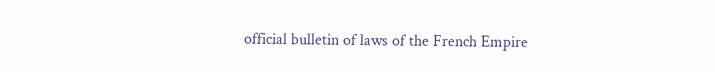official bulletin of laws of the French Empire